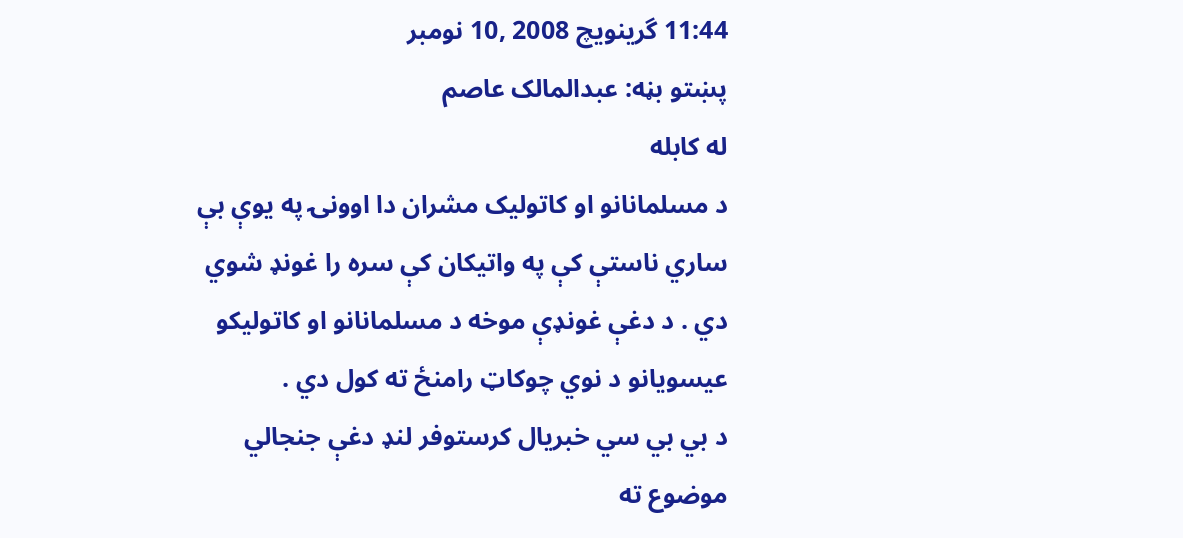11:44 گرينويچ 2008 ,10 نومبر
پښتو بڼه: عبدالمالک عاصم
له کابله
د مسلمانانو او کاتوليک مشران دا اوونۍ په يوې بې ساري ناستې کې په واتيکان کې سره را غونډ شوي دي . د دغې غونډې موخه د مسلمانانو او کاتوليکو عيسويانو د نوي چوکاټ رامنځ ته کول دي .
د بي بي سي خبريال کرستوفر لنډ دغې جنجالي موضوع ته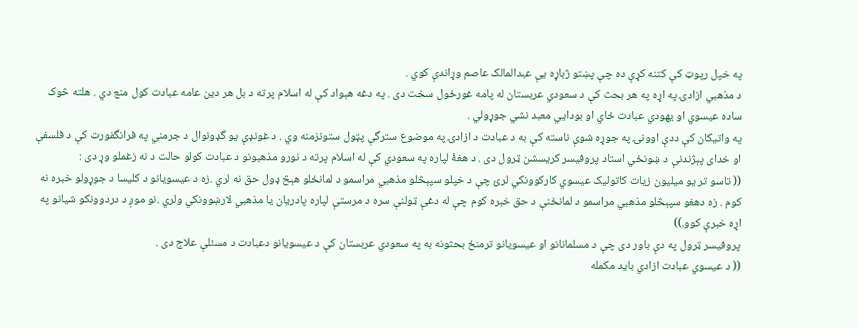په خپل رپوټ کې کتنه کړې ده چې پښتو ژباړه يې عبدالمالک عاصم وړاندې کوي .
د مذهبي ازادۍ په اړه په هر بحث کې د سعودي عربستان له پامه غورځول سخت دى . په دغه هېواد کې له اسلام پرته د بل هر دين عامه عبادت کول منع دي . هلته څوک ساده عيسوي او يهودي عبادت ځاي او بودايي معبد نشي جوړولي .
په واتيکان کې ددې اوونۍ په جوړه شوې ناسته کې به د عبادت د ازادۍ په موضوع سترگې پټول ستونزمنه وي . د غونډې يو گډونوال د جرمني په فرانگفورت کې د فلسفې او خداى پېژندنې د ښونځي استاد پروفيسر کريسشن ټرول دى . د هغۀ لپاره په سعودي کې له اسلام پرته د نورو مذهبونو د عبادت کولو حالت د نه زغملو وړ دى :
(( تاسو تر يو ميليون زيات کاتوليک عيسوي کارکوونکي لرئ چې د خپلو سپېڅلو مذهبي مراسمو د لمانځلو هېڅ ډول حق نه لري .زه د عيسويانو د کليسا د جوړولو خبره نه کوم . زه دهغو سپېڅلو مذهبي مراسمو د لمانځنې د حق خبره کوم چې له دغې ټولنې سره د مرستې لپاره پادريان يا مذهبي لارښوونکي ولري .نو موږ د دردوونکو شيانو په اړه خبرې کوو.))
پروفيسر ټرول په دې باور دى چې د مسلمانانو او عيسويانو ترمنځ بحثونه به په سعودي عربستان کې د عيسويانو دعبادت د مسئلې علاج دى .
(( د عيسوي عبادت ازادي بايد مکمله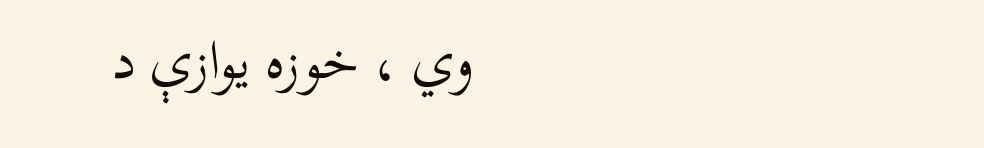وي ، خوزه يوازې د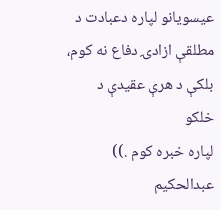عيسويانو لپاره دعبادت د مطلقې ازادۍ دفاع نه کوم، بلکې د هرې عقيدې د خلکو
لپاره خبره کوم .))
عبدالحکيم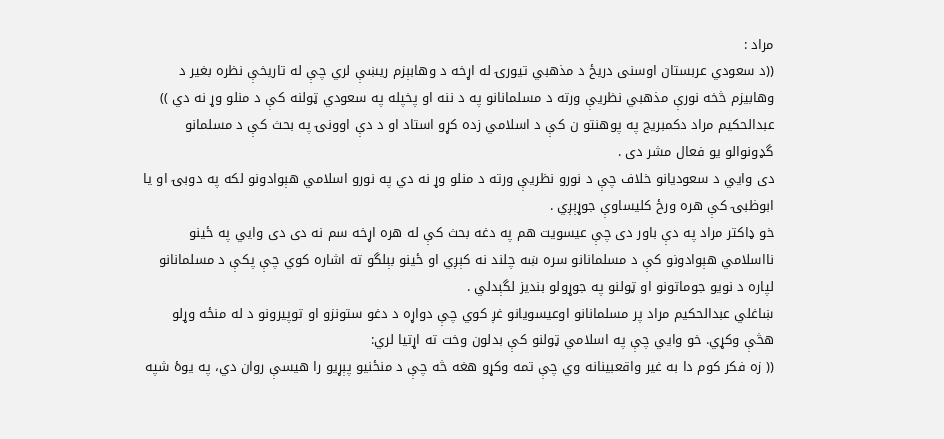مراد :
((د سعودي عربستان اوسنى دريځ د مذهبي تيورۍ له اړخه د وهابېزم ريښې لري چې له تاريخې نظره بغير د وهابيزم څخه نورې مذهبي نظريې ورته د مسلمانانو په د ننه او پخپله په سعودي ټولنه کې د منلو وړ نه دي ))
عبدالحکيم مراد دکمبريج په پوهنتو ن کې د اسلامي زده کړو استاد او د دې اوونۍ په بحث کې د مسلمانو گډونوالو يو فعال مشر دى .
دى وايي د سعوديانو خلاف چې د نورو نظريې ورته د منلو وړ نه دي په نورو اسلامي هېوادونو لکه په دوبۍ او يا ابوظبۍ کې هره ورځ کليساوې جوړېږي .
خو ډاکتر مراد په دې باور دى چې عيسويت هم په دغه بحث کې له هره اړخه سم نه دى دى وايي په ځينو نااسلامي هېوادونو کې د مسلمانانو سره ښه چلند نه کېږي او ځينو بېلگو ته اشاره کوي چې پکې د مسلمانانو لپاره د نويو جوماتونو او ټولنو په جوړولو بنديز لگېدلي .
ښاغلي عبدالحکيم مراد پر مسلمانانو اوعيسويانو غږ کوي چې دواړه د دغو ستونزو او توپيرونو د له منځه وړلو هڅې وکړي. خو وايي چې په اسلامي ټولنو کې بدلون وخت ته اړتيا لري:
(( زه فکر کوم دا به غير واقعبينانه وي چې تمه وکړو هغه څه چې د منځنيو پېړيو را هيسې روان دي، په يوۀ شپه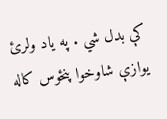کې بدل شي . په ياد ولرئ يوازې شاوخوا پنځوس کاله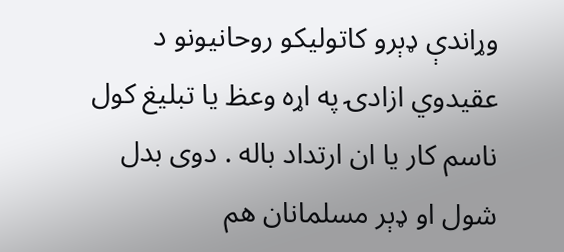وړاندې ډېرو کاتوليکو روحانيونو د عقيدوي ازادۍ په اړه وعظ يا تبليغ کول ناسم کار يا ان ارتداد باله . دوى بدل شول او ډېر مسلمانان هم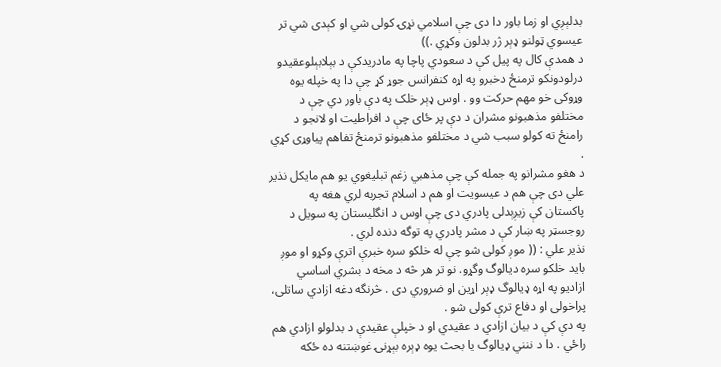بدلېږي او زما باور دا دى چې اسلامي نړۍ کولى شي او کېدى شي تر عيسوي ټولنو ډېر ژر بدلون وکړي .))
د همدې کال په پيل کې د سعودي پاچا په مادريدکې د بېلابېلوعقيدو درلودونکو ترمنځ دخبرو په اړه کنفرانس جوړ کړ چې دا په خپله يوه وړوکى خو مهم حرکت وو . اوس ډېر خلک په دې باور دي چې د مختلفو مذهبونو مشران د دې پر ځاى چې د افراطيت او لانجو د رامنځ ته کولو سبب شي د مختلفو مذهبونو ترمنځ تفاهم پياوړى کړي .
د هغو مشرانو په جمله کې چې مذهبي زغم تبليغوي يو هم مايکل نذير علي دى چې هم د عيسويت او هم د اسلام تجربه لري هغه په پاکستان کې زيږېدلى پادري دى چې اوس د انگليستان په سويل د روجسټر په ښار کې د مشر پادري په توگه دنده لري .
نذير علي : (( موږ کولى شو چې له خلکو سره خبرې اترې وکړو او موږ بايد خلکو سره ديالوگ وگړو. نو تر هر څه د مخه د بشري اساسي ازاديو په اړه ډيالوگ ډېر اړين او ضروري دى . څرنگه دغه ازادي ساتلى، پراخولى او دفاع ترې کولى شو .
په دې کې د بيان ازادي د عقيدي او د خپلې عقيدې د بدلولو ازادي هم راځي . دا د ننني ډيالوگ يا بحث يوه ډېره بېړنۍ غوښتنه ده ځکه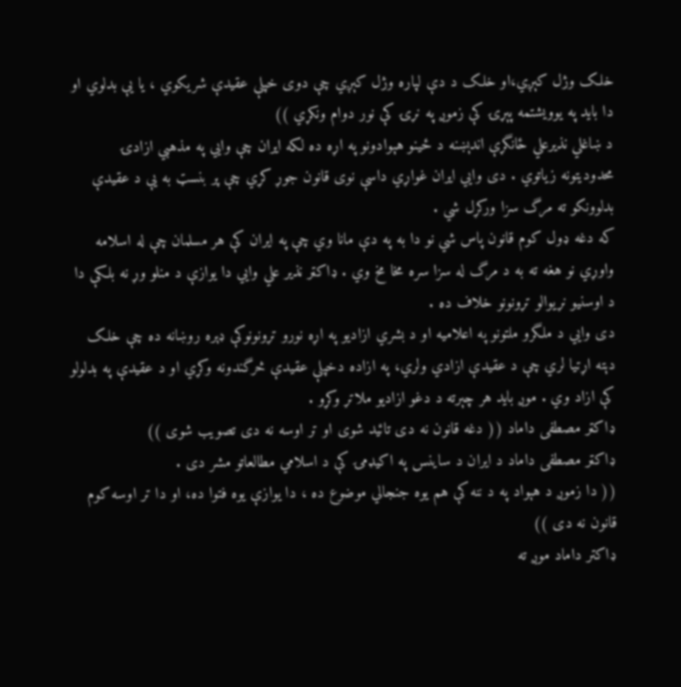خلک وژل کېږي،او خلک د دې لپاره وژل کېږي چې دوى خپلې عقيدې شريکوي ، يا يې بدلوي او دا بايد په يوويشتمه پېړۍ کې زموږ په نړۍ کې نور دوام ونکړي ))
د ښاغلي نذيرعلي ځانگړې اندېښنه د ځينو هېوادونو په اړه ده لکه ايران چې وايي په مذهبي ازادۍ محدوديتونه زياتوي . دى وايي ايران غواړي داسې نوى قانون جوړ کړي چې پر بنسټ به يې د عقيدې بدلوونکو ته مرگ سزا ورکړل شي .
که دغه ډول کوم قانون پاس شي نو دا به په دې مانا وي چې په ايران کې هر مسلمان چې له اسلامه واوړي نو هغه ته به د مرگ له سزا سره مخا مخ وي . ډاکټر نذير علي وايي دا يوازې د منلو وړ نه بلکې دا د اوسنيو نړيوالو تړونونو خلاف ده .
دى وايي د ملگرو ملتونو په اعلاميه او د بشري ازاديو په اړه نورو تړونونوکې ډېره روښانه ده چې خلک دېته اړتيا لري چې د عقيدې ازادي ولري، په ازاده دخپلې عقيدې څرگندونه وکړي او د عقيدې په بدلولو کې ازاد وي . موږ بايد هر چېرته د دغو ازاديو ملاتړ وکړو .
ډاکټر مصطفى داماد (( دغه قانون نه دى تائيد شوى او تر اوسه نه دى تصويب شوى ))
ډاکټر مصطفى داماد د ايران د ساينس په اکيډمۍ کې د اسلامي مطالعاتو مشر دى .
(( دا زموږ د هېواد په د ننه کې هم يوه جنجالي موضوع ده ، دا يوازې يوه فتوا ده، او دا تر اوسه کوم قانون نه دى ))
ډاکتر داماد موږ ته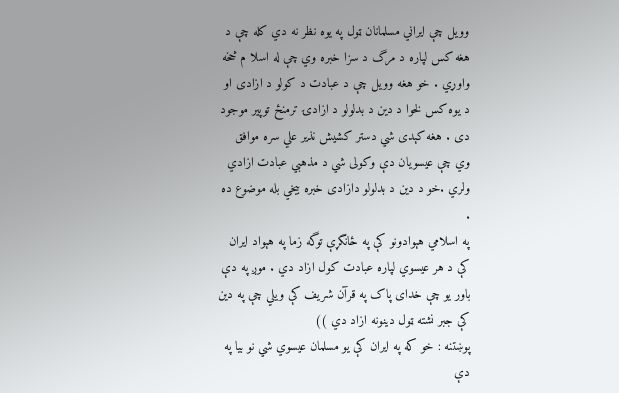وويل چې ايراني مسلمانان ټول په يوه نظر نه دي کله چې د هغه کس لپاره د مرگ د سزا خبره وي چې له اسلا م څخه واوړي . خو هغه وويل چې د عبادت د کولو د ازادى او د يوه کس لخوا د دين د بدلولو د ازادۍ ترمنځ توپير موجود دى . هغه کېدى شي دستر کشيش نذير علي سره موافق وي چې عيسويان دې وکولى شي د مذهبي عبادت ازادي ولري .خو د دين د بدلولو دازادى خبره بيخي بله موضوع ده .
په اسلامي هېوادونو کې په ځانگړې توگه زما په هېواد ايران کې د هر عيسوي لپاره عبادت کول ازاد دي . موږ په دې باور يو چې خداى پاک په قرآن شريف کې ويلي چې په دين کې جبر نشته ټول دينونه ازاد دي ))
پوښتنه : خو که په ايران کې يو مسلمان عيسوي شي نو بيا په دې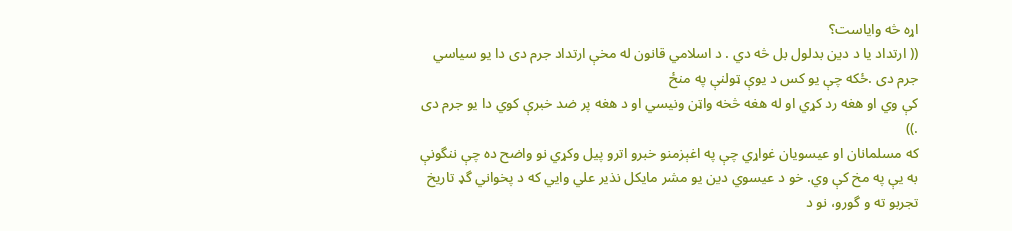اړه څه واياست؟
(( ارتداد يا د دين بدلول بل څه دي . د اسلامي قانون له مخې ارتداد جرم دى دا يو سياسي جرم دى .ځکه چې يو کس د يوې ټولنې په منځ
کې وي او هغه رد کړي او له هغه څخه واټن ونيسي او د هغه پر ضد خبرې کوي دا يو جرم دى .))
که مسلمانان او عيسويان غواړي چې په اغېزمنو خبرو اترو پيل وکړي نو واضح ده چې ننگونې به يې په مخ کې وي. خو د عيسوي دين يو مشر مايکل نذير علي وايي که د پخواني گډ تاريخ تجربو ته و گورو، نو د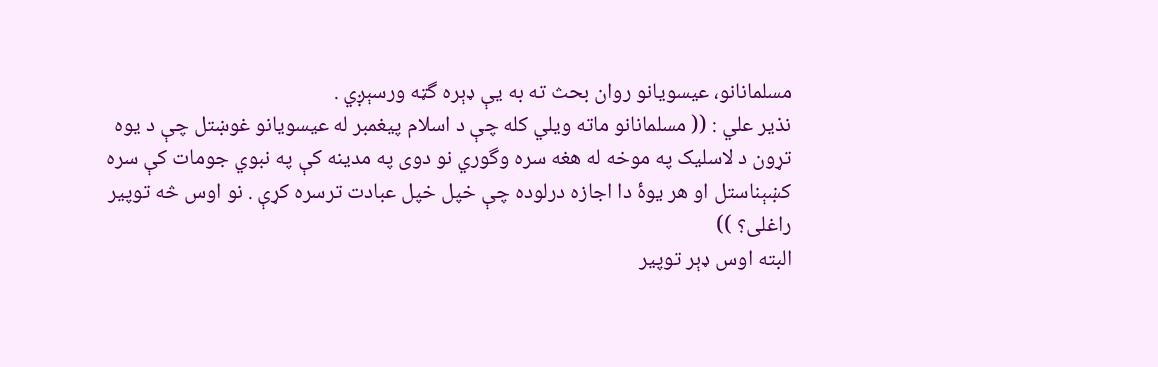مسلمانانو، عيسويانو روان بحث ته به يې ډېره گټه ورسېږي .
نذير علي : (( مسلمانانو ماته ويلي کله چې د اسلام پيغمبر له عيسويانو غوښتل چې د يوه تړون د لاسليک په موخه له هغه سره وگوري نو دوى په مدينه کې په نبوي جومات کې سره کښېناستل او هر يوۀ دا اجازه درلوده چې خپل خپل عبادت ترسره کړې . نو اوس څه توپير راغلى؟ ))
البته اوس ډېر توپير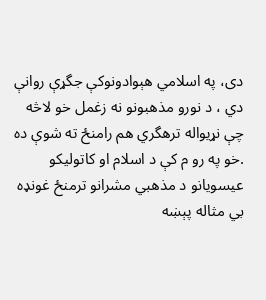دى، په اسلامي هېوادونوکې جگړې روانې دي ، د نورو مذهبونو نه زغمل خو لاڅه چې نړيواله ترهگري هم رامنځ ته شوې ده .خو په رو م کې د اسلام او کاتوليکو عيسويانو د مذهبي مشرانو ترمنځ غونډه بي مثاله پېښه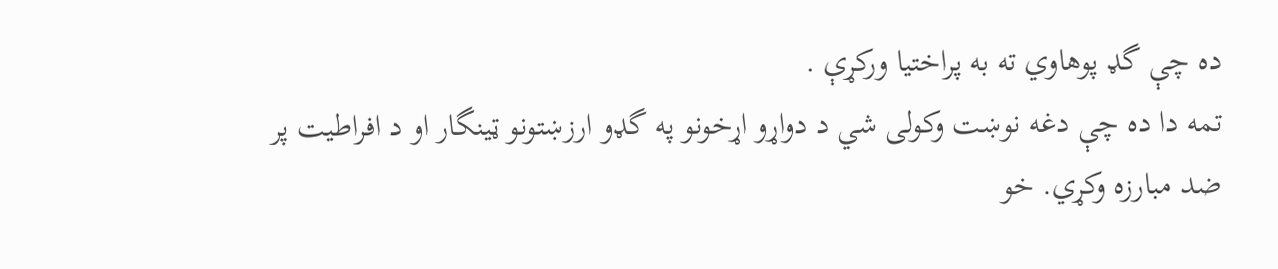ده چې گډ پوهاوي ته به پراختيا ورکړې .
تمه دا ده چې دغه نوښت وکولى شي د دواړو اړخونو په گډو ارزښتونو ټينگار او د افراطيت پر ضد مبارزه وکړي. خو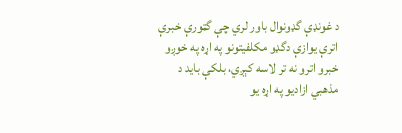د غونډې گډونوال باور لري چې گټورې خبرې اترې يوازې دگډو مکلفيتونو په اړه په خوږو خبرو اترو نه تر لاسه کېږي، بلکې بايد د مذهبي ازاديو په اړه يو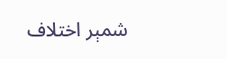شمېر اختلاف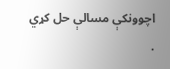اچوونکې مسالې حل کړي .